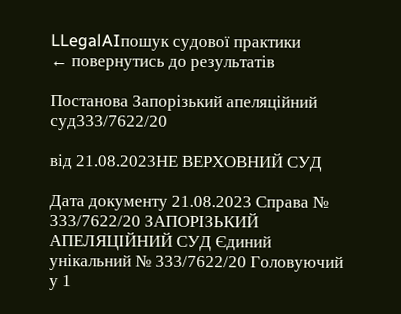LLegalAIпошук судової практики
← повернутись до результатів

Постанова Запорізький апеляційний суд333/7622/20

від 21.08.2023НЕ ВЕРХОВНИЙ СУД

Дата документу 21.08.2023 Справа № 333/7622/20 ЗАПОРІЗЬКИЙ АПЕЛЯЦІЙНИЙ СУД Єдиний унікальний № 333/7622/20 Головуючий у 1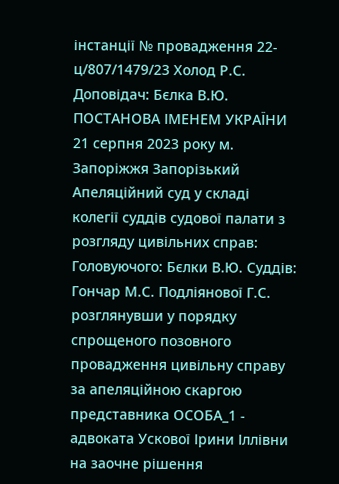інстанції № провадження 22-ц/807/1479/23 Холод Р.С. Доповідач: Бєлка В.Ю. ПОСТАНОВА ІМЕНЕМ УКРАЇНИ 21 серпня 2023 року м. Запоріжжя Запорізький Апеляційний суд у складі колегії суддів судової палати з розгляду цивільних справ: Головуючого: Бєлки В.Ю. Суддів: Гончар М.С. Подліянової Г.С. розглянувши у порядку спрощеного позовного провадження цивільну справу за апеляційною скаргою представника ОСОБА_1 - адвоката Ускової Ірини Іллівни на заочне рішення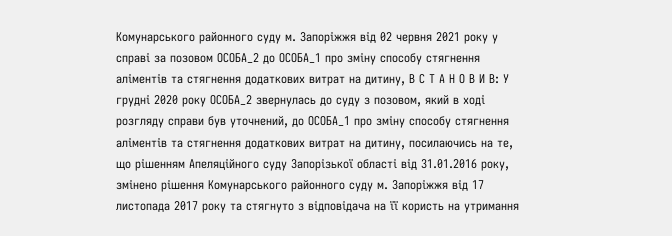Комунарського районного суду м. Запоріжжя від 02 червня 2021 року у справі за позовом ОСОБА_2 до ОСОБА_1 про зміну способу стягнення аліментів та стягнення додаткових витрат на дитину, В С Т А Н О В И В: У грудні 2020 року ОСОБА_2 звернулась до суду з позовом, який в ході розгляду справи був уточнений, до ОСОБА_1 про зміну способу стягнення аліментів та стягнення додаткових витрат на дитину, посилаючись на те, що рішенням Апеляційного суду Запорізької області від 31.01.2016 року, змінено рішення Комунарського районного суду м. Запоріжжя від 17 листопада 2017 року та стягнуто з відповідача на її користь на утримання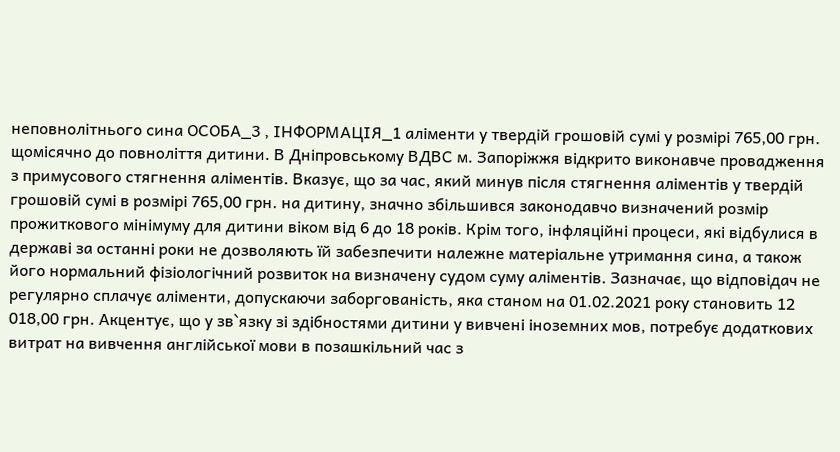неповнолітнього сина ОСОБА_3 , ІНФОРМАЦІЯ_1 аліменти у твердій грошовій сумі у розмірі 765,00 грн. щомісячно до повноліття дитини. В Дніпровському ВДВС м. Запоріжжя відкрито виконавче провадження з примусового стягнення аліментів. Вказує, що за час, який минув після стягнення аліментів у твердій грошовій сумі в розмірі 765,00 грн. на дитину, значно збільшився законодавчо визначений розмір прожиткового мінімуму для дитини віком від 6 до 18 років. Крім того, інфляційні процеси, які відбулися в державі за останні роки не дозволяють їй забезпечити належне матеріальне утримання сина, а також його нормальний фізіологічний розвиток на визначену судом суму аліментів. Зазначає, що відповідач не регулярно сплачує аліменти, допускаючи заборгованість, яка станом на 01.02.2021 року становить 12 018,00 грн. Акцентує, що у зв`язку зі здібностями дитини у вивчені іноземних мов, потребує додаткових витрат на вивчення англійської мови в позашкільний час з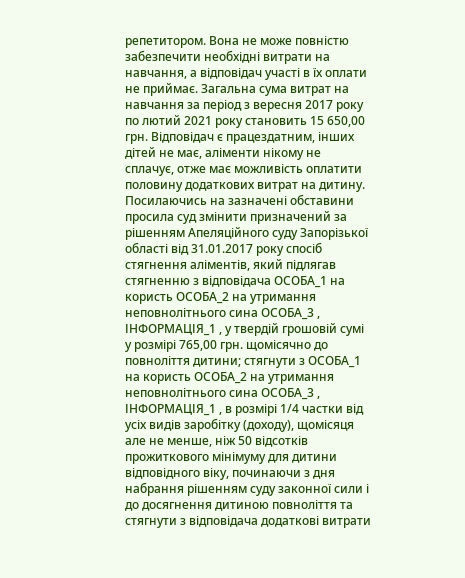репетитором. Вона не може повністю забезпечити необхідні витрати на навчання, а відповідач участі в їх оплати не приймає. Загальна сума витрат на навчання за період з вересня 2017 року по лютий 2021 року становить 15 650,00 грн. Відповідач є працездатним, інших дітей не має, аліменти нікому не сплачує, отже має можливість оплатити половину додаткових витрат на дитину. Посилаючись на зазначені обставини просила суд змінити призначений за рішенням Апеляційного суду Запорізької області від 31.01.2017 року спосіб стягнення аліментів, який підлягав стягненню з відповідача ОСОБА_1 на користь ОСОБА_2 на утримання неповнолітнього сина ОСОБА_3 , ІНФОРМАЦІЯ_1 , у твердій грошовій сумі у розмірі 765,00 грн. щомісячно до повноліття дитини; стягнути з ОСОБА_1 на користь ОСОБА_2 на утримання неповнолітнього сина ОСОБА_3 , ІНФОРМАЦІЯ_1 , в розмірі 1/4 частки від усіх видів заробітку (доходу), щомісяця але не менше, ніж 50 відсотків прожиткового мінімуму для дитини відповідного віку, починаючи з дня набрання рішенням суду законної сили і до досягнення дитиною повноліття та стягнути з відповідача додаткові витрати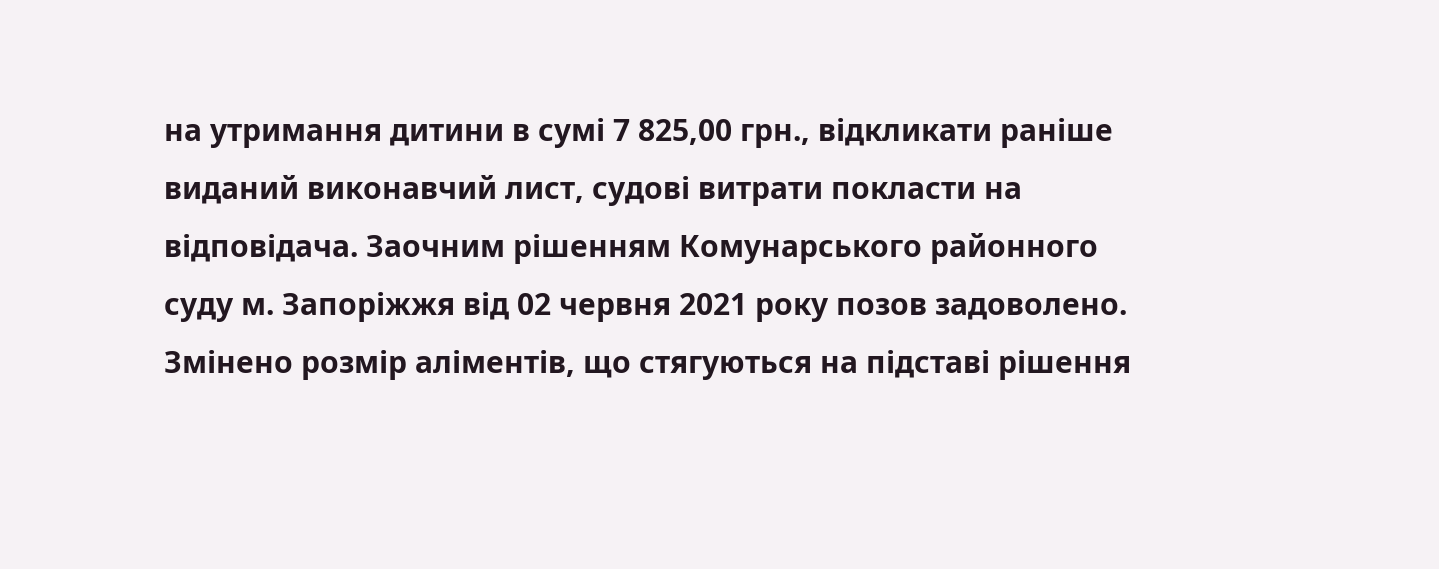на утримання дитини в сумі 7 825,00 грн., відкликати раніше виданий виконавчий лист, судові витрати покласти на відповідача. Заочним рішенням Комунарського районного суду м. Запоріжжя від 02 червня 2021 року позов задоволено. Змінено розмір аліментів, що стягуються на підставі рішення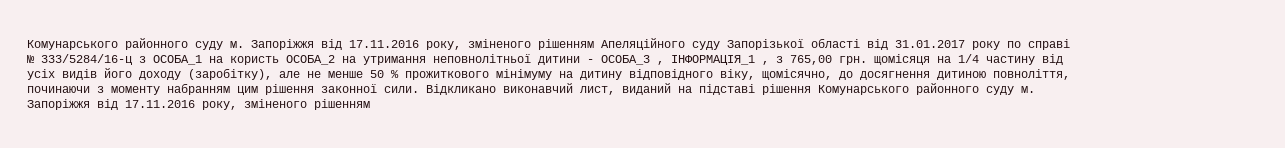Комунарського районного суду м. Запоріжжя від 17.11.2016 року, зміненого рішенням Апеляційного суду Запорізької області від 31.01.2017 року по справі № 333/5284/16-ц з ОСОБА_1 на користь ОСОБА_2 на утримання неповнолітньої дитини - ОСОБА_3 , ІНФОРМАЦІЯ_1 , з 765,00 грн. щомісяця на 1/4 частину від усіх видів його доходу (заробітку), але не менше 50 % прожиткового мінімуму на дитину відповідного віку, щомісячно, до досягнення дитиною повноліття, починаючи з моменту набранням цим рішення законної сили. Відкликано виконавчий лист, виданий на підставі рішення Комунарського районного суду м. Запоріжжя від 17.11.2016 року, зміненого рішенням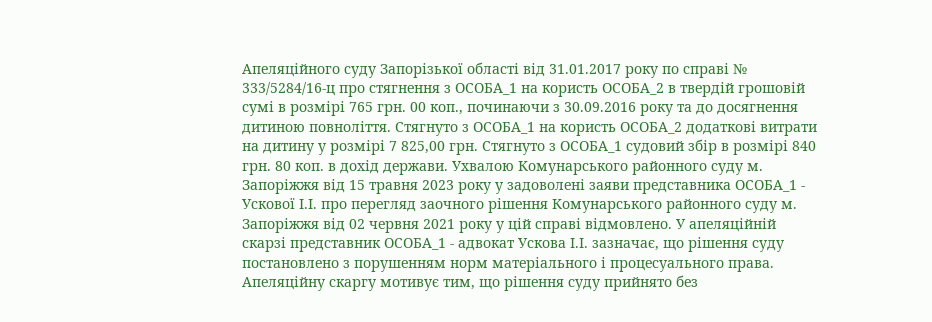Апеляційного суду Запорізької області від 31.01.2017 року по справі № 333/5284/16-ц про стягнення з ОСОБА_1 на користь ОСОБА_2 в твердій грошовій сумі в розмірі 765 грн. 00 коп., починаючи з 30.09.2016 року та до досягнення дитиною повноліття. Стягнуто з ОСОБА_1 на користь ОСОБА_2 додаткові витрати на дитину у розмірі 7 825,00 грн. Стягнуто з ОСОБА_1 судовий збір в розмірі 840 грн. 80 коп. в дохід держави. Ухвалою Комунарського районного суду м. Запоріжжя від 15 травня 2023 року у задоволені заяви представника ОСОБА_1 - Ускової І.І. про перегляд заочного рішення Комунарського районного суду м. Запоріжжя від 02 червня 2021 року у цій справі відмовлено. У апеляційній скарзі представник ОСОБА_1 - адвокат Ускова І.І. зазначає, що рішення суду постановлено з порушенням норм матеріального і процесуального права. Апеляційну скаргу мотивує тим, що рішення суду прийнято без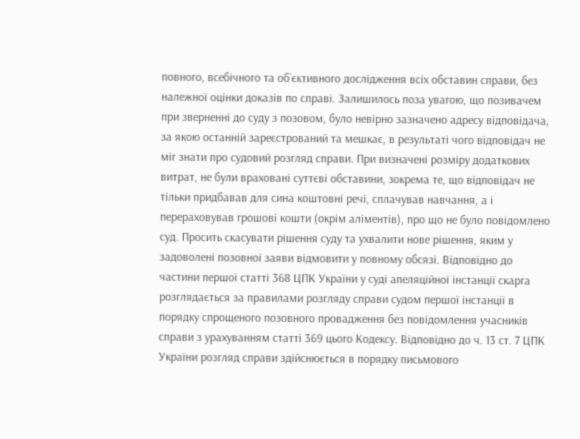повного, всебічного та об`єктивного дослідження всіх обставин справи, без належної оцінки доказів по справі. Залишилось поза увагою, що позивачем при зверненні до суду з позовом, було невірно зазначено адресу відповідача, за якою останній зареєстрований та мешкає, в результаті чого відповідач не міг знати про судовий розгляд справи. При визначені розміру додаткових витрат, не були враховані суттєві обставини, зокрема те, що відповідач не тільки придбавав для сина коштовні речі, сплачував навчання, а і перераховував грошові кошти (окрім аліментів), про що не було повідомлено суд. Просить скасувати рішення суду та ухвалити нове рішення, яким у задоволені позовної заяви відмовити у повному обсязі. Відповідно до частини першої статті 368 ЦПК України у суді апеляційної інстанції скарга розглядається за правилами розгляду справи судом першої інстанції в порядку спрощеного позовного провадження без повідомлення учасників справи з урахуванням статті 369 цього Кодексу. Відповідно до ч. 13 ст. 7 ЦПК України розгляд справи здійснюється в порядку письмового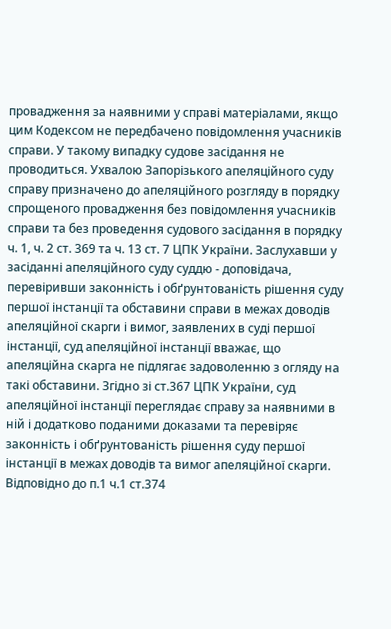провадження за наявними у справі матеріалами, якщо цим Кодексом не передбачено повідомлення учасників справи. У такому випадку судове засідання не проводиться. Ухвалою Запорізького апеляційного суду справу призначено до апеляційного розгляду в порядку спрощеного провадження без повідомлення учасників справи та без проведення судового засідання в порядку ч. 1, ч. 2 ст. 369 та ч. 13 ст. 7 ЦПК України. Заслухавши у засіданні апеляційного суду суддю - доповідача, перевіривши законність і обґрунтованість рішення суду першої інстанції та обставини справи в межах доводів апеляційної скарги і вимог, заявлених в суді першої інстанції, суд апеляційної інстанції вважає, що апеляційна скарга не підлягає задоволенню з огляду на такі обставини. Згідно зі ст.367 ЦПК України, суд апеляційної інстанції переглядає справу за наявними в ній і додатково поданими доказами та перевіряє законність і обґрунтованість рішення суду першої інстанції в межах доводів та вимог апеляційної скарги. Відповідно до п.1 ч.1 ст.374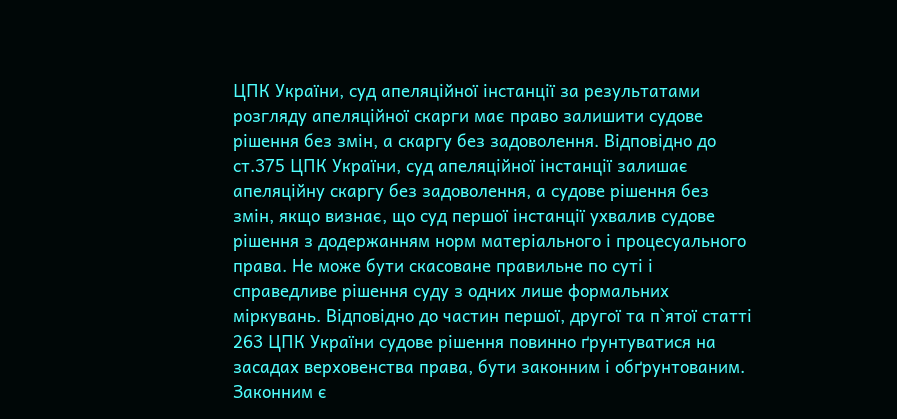ЦПК України, суд апеляційної інстанції за результатами розгляду апеляційної скарги має право залишити судове рішення без змін, а скаргу без задоволення. Відповідно до ст.375 ЦПК України, суд апеляційної інстанції залишає апеляційну скаргу без задоволення, а судове рішення без змін, якщо визнає, що суд першої інстанції ухвалив судове рішення з додержанням норм матеріального і процесуального права. Не може бути скасоване правильне по суті і справедливе рішення суду з одних лише формальних міркувань. Відповідно до частин першої, другої та п`ятої статті 263 ЦПК України судове рішення повинно ґрунтуватися на засадах верховенства права, бути законним і обґрунтованим. Законним є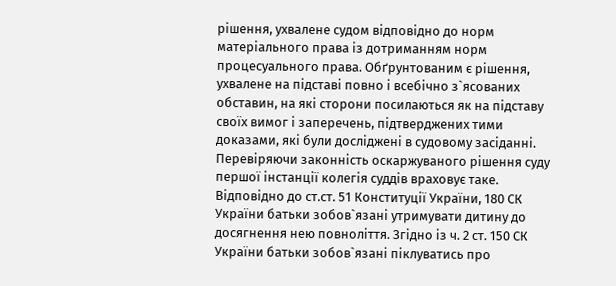рішення, ухвалене судом відповідно до норм матеріального права із дотриманням норм процесуального права. Обґрунтованим є рішення, ухвалене на підставі повно і всебічно з`ясованих обставин, на які сторони посилаються як на підставу своїх вимог і заперечень, підтверджених тими доказами, які були досліджені в судовому засіданні. Перевіряючи законність оскаржуваного рішення суду першої інстанції колегія суддів враховує таке. Відповідно до ст.ст. 51 Конституції України, 180 СК України батьки зобов`язані утримувати дитину до досягнення нею повноліття. Згідно із ч. 2 ст. 150 СК України батьки зобов`язані піклуватись про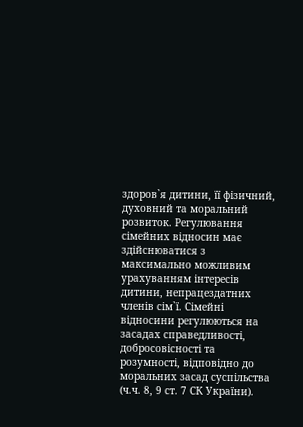здоров`я дитини, її фізичний, духовний та моральний розвиток. Регулювання сімейних відносин має здійснюватися з максимально можливим урахуванням інтересів дитини, непрацездатних членів сім`ї. Сімейні відносини регулюються на засадах справедливості, добросовісності та розумності, відповідно до моральних засад суспільства (ч.ч. 8, 9 ст. 7 СК України).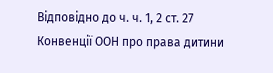Відповідно до ч. ч. 1, 2 ст. 27 Конвенції ООН про права дитини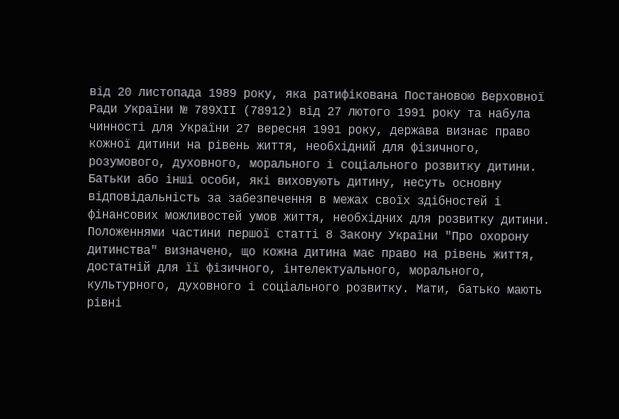від 20 листопада 1989 року, яка ратифікована Постановою Верховної Ради України № 789ХІІ (78912) від 27 лютого 1991 року та набула чинності для України 27 вересня 1991 року, держава визнає право кожної дитини на рівень життя, необхідний для фізичного, розумового, духовного, морального і соціального розвитку дитини. Батьки або інші особи, які виховують дитину, несуть основну відповідальність за забезпечення в межах своїх здібностей і фінансових можливостей умов життя, необхідних для розвитку дитини. Положеннями частини першої статті 8 Закону України "Про охорону дитинства" визначено, що кожна дитина має право на рівень життя, достатній для її фізичного, інтелектуального, морального, культурного, духовного і соціального розвитку. Мати, батько мають рівні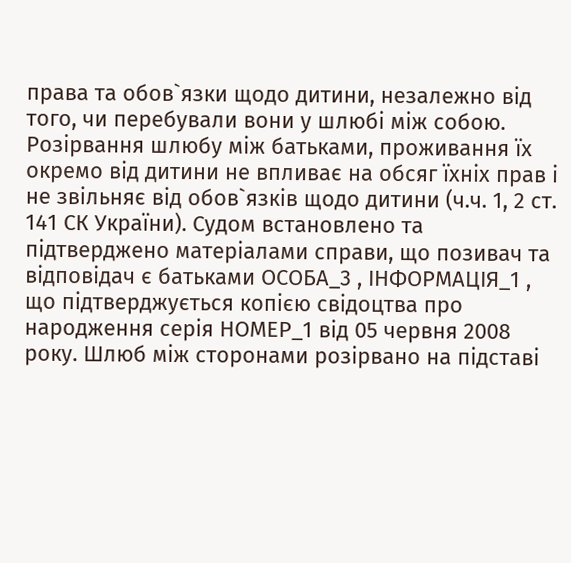права та обов`язки щодо дитини, незалежно від того, чи перебували вони у шлюбі між собою. Розірвання шлюбу між батьками, проживання їх окремо від дитини не впливає на обсяг їхніх прав і не звільняє від обов`язків щодо дитини (ч.ч. 1, 2 ст. 141 СК України). Судом встановлено та підтверджено матеріалами справи, що позивач та відповідач є батьками ОСОБА_3 , ІНФОРМАЦІЯ_1 , що підтверджується копією свідоцтва про народження серія НОМЕР_1 від 05 червня 2008 року. Шлюб між сторонами розірвано на підставі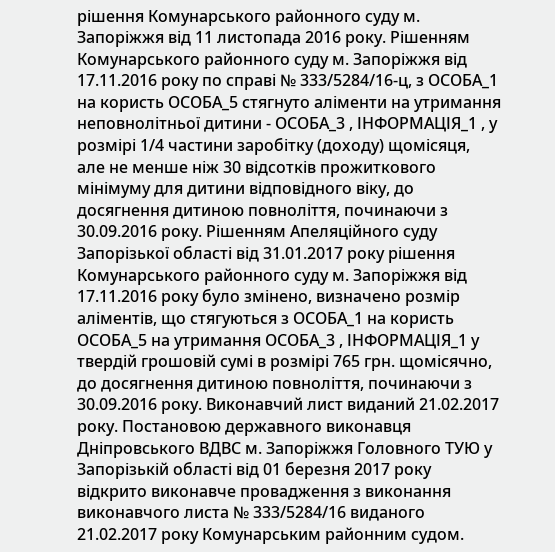рішення Комунарського районного суду м. Запоріжжя від 11 листопада 2016 року. Рішенням Комунарського районного суду м. Запоріжжя від 17.11.2016 року по справі № 333/5284/16-ц, з ОСОБА_1 на користь ОСОБА_5 стягнуто аліменти на утримання неповнолітньої дитини - ОСОБА_3 , ІНФОРМАЦІЯ_1 , у розмірі 1/4 частини заробітку (доходу) щомісяця, але не менше ніж 30 відсотків прожиткового мінімуму для дитини відповідного віку, до досягнення дитиною повноліття, починаючи з 30.09.2016 року. Рішенням Апеляційного суду Запорізької області від 31.01.2017 року рішення Комунарського районного суду м. Запоріжжя від 17.11.2016 року було змінено, визначено розмір аліментів, що стягуються з ОСОБА_1 на користь ОСОБА_5 на утримання ОСОБА_3 , ІНФОРМАЦІЯ_1 у твердій грошовій сумі в розмірі 765 грн. щомісячно, до досягнення дитиною повноліття, починаючи з 30.09.2016 року. Виконавчий лист виданий 21.02.2017 року. Постановою державного виконавця Дніпровського ВДВС м. Запоріжжя Головного ТУЮ у Запорізькій області від 01 березня 2017 року відкрито виконавче провадження з виконання виконавчого листа № 333/5284/16 виданого 21.02.2017 року Комунарським районним судом.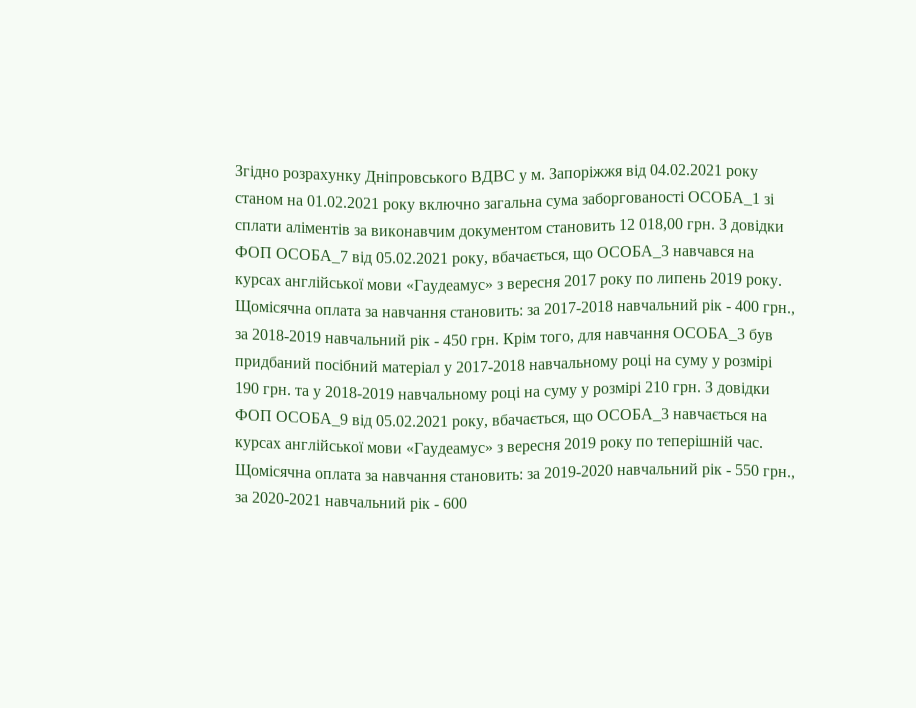Згідно розрахунку Дніпровського ВДВС у м. Запоріжжя від 04.02.2021 року станом на 01.02.2021 року включно загальна сума заборгованості ОСОБА_1 зі сплати аліментів за виконавчим документом становить 12 018,00 грн. З довідки ФОП ОСОБА_7 від 05.02.2021 року, вбачається, що ОСОБА_3 навчався на курсах англійської мови «Гаудеамус» з вересня 2017 року по липень 2019 року. Щомісячна оплата за навчання становить: за 2017-2018 навчальний рік - 400 грн., за 2018-2019 навчальний рік - 450 грн. Крім того, для навчання ОСОБА_3 був придбаний посібний матеріал у 2017-2018 навчальному році на суму у розмірі 190 грн. та у 2018-2019 навчальному році на суму у розмірі 210 грн. З довідки ФОП ОСОБА_9 від 05.02.2021 року, вбачається, що ОСОБА_3 навчається на курсах англійської мови «Гаудеамус» з вересня 2019 року по теперішній час. Щомісячна оплата за навчання становить: за 2019-2020 навчальний рік - 550 грн., за 2020-2021 навчальний рік - 600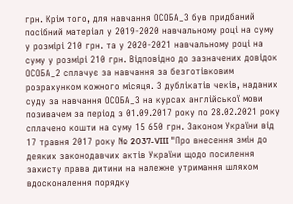грн. Крім того, для навчання ОСОБА_3 був придбаний посібний матеріал у 2019-2020 навчальному році на суму у розмірі 210 грн. та у 2020-2021 навчальному році на суму у розмірі 210 грн. Відповідно до зазначених довідок ОСОБА_2 сплачує за навчання за безготівковим розрахунком кожного місяця. З дублікатів чеків, наданих суду за навчання ОСОБА_3 на курсах англійської мови позивачем за період з 01.09.2017 року по 28.02.2021 року сплачено кошти на суму 15 650 грн. Законом України від 17 травня 2017 року № 2037-VIII "Про внесення змін до деяких законодавчих актів України щодо посилення захисту права дитини на належне утримання шляхом вдосконалення порядку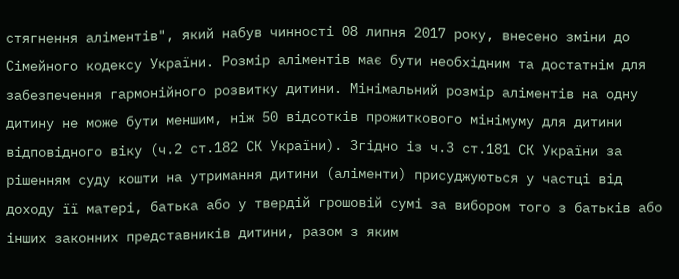стягнення аліментів", який набув чинності 08 липня 2017 року, внесено зміни до Сімейного кодексу України. Розмір аліментів має бути необхідним та достатнім для забезпечення гармонійного розвитку дитини. Мінімальний розмір аліментів на одну дитину не може бути меншим, ніж 50 відсотків прожиткового мінімуму для дитини відповідного віку (ч.2 ст.182 СК України). Згідно із ч.3 ст.181 СК України за рішенням суду кошти на утримання дитини (аліменти) присуджуються у частці від доходу її матері, батька або у твердій грошовій сумі за вибором того з батьків або інших законних представників дитини, разом з яким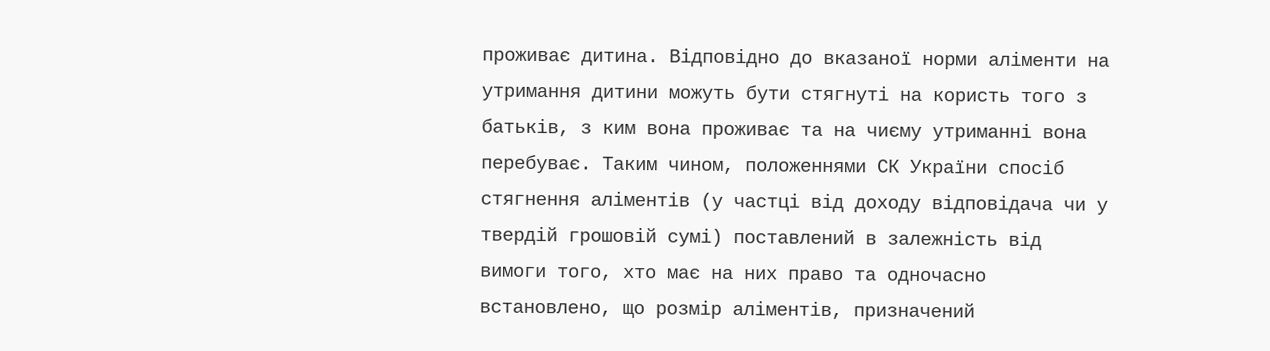проживає дитина. Відповідно до вказаної норми аліменти на утримання дитини можуть бути стягнуті на користь того з батьків, з ким вона проживає та на чиєму утриманні вона перебуває. Таким чином, положеннями СК України спосіб стягнення аліментів (у частці від доходу відповідача чи у твердій грошовій сумі) поставлений в залежність від вимоги того, хто має на них право та одночасно встановлено, що розмір аліментів, призначений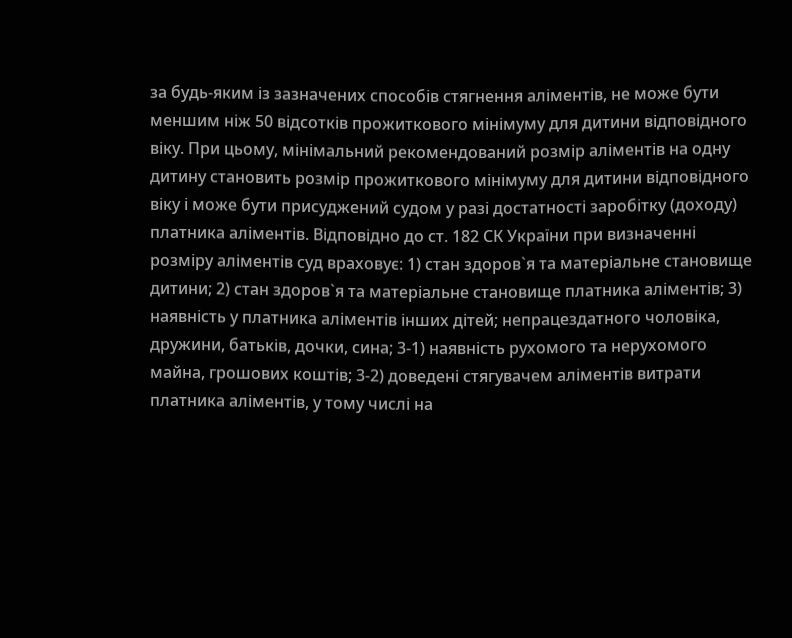за будь-яким із зазначених способів стягнення аліментів, не може бути меншим ніж 50 відсотків прожиткового мінімуму для дитини відповідного віку. При цьому, мінімальний рекомендований розмір аліментів на одну дитину становить розмір прожиткового мінімуму для дитини відповідного віку і може бути присуджений судом у разі достатності заробітку (доходу) платника аліментів. Відповідно до ст. 182 СК України при визначенні розміру аліментів суд враховує: 1) стан здоров`я та матеріальне становище дитини; 2) стан здоров`я та матеріальне становище платника аліментів; 3) наявність у платника аліментів інших дітей; непрацездатного чоловіка, дружини, батьків, дочки, сина; 3-1) наявність рухомого та нерухомого майна, грошових коштів; 3-2) доведені стягувачем аліментів витрати платника аліментів, у тому числі на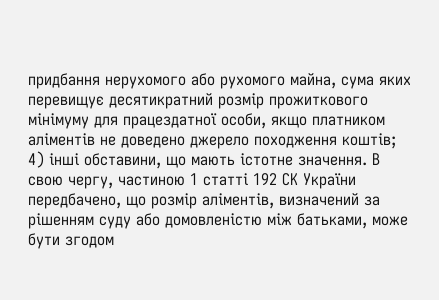придбання нерухомого або рухомого майна, сума яких перевищує десятикратний розмір прожиткового мінімуму для працездатної особи, якщо платником аліментів не доведено джерело походження коштів; 4) інші обставини, що мають істотне значення. В свою чергу, частиною 1 статті 192 СК України передбачено, що розмір аліментів, визначений за рішенням суду або домовленістю між батьками, може бути згодом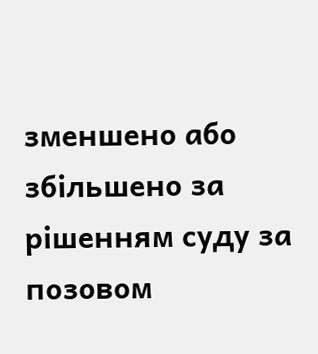зменшено або збільшено за рішенням суду за позовом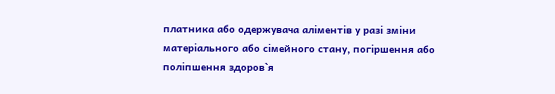платника або одержувача аліментів у разі зміни матеріального або сімейного стану, погіршення або поліпшення здоров`я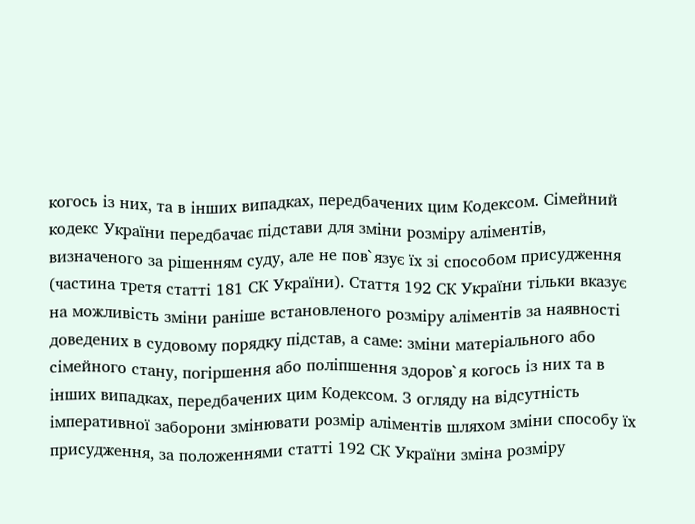когось із них, та в інших випадках, передбачених цим Кодексом. Сімейний кодекс України передбачає підстави для зміни розміру аліментів, визначеного за рішенням суду, але не пов`язує їх зі способом присудження (частина третя статті 181 СК України). Стаття 192 СК України тільки вказує на можливість зміни раніше встановленого розміру аліментів за наявності доведених в судовому порядку підстав, а саме: зміни матеріального або сімейного стану, погіршення або поліпшення здоров`я когось із них та в інших випадках, передбачених цим Кодексом. З огляду на відсутність імперативної заборони змінювати розмір аліментів шляхом зміни способу їх присудження, за положеннями статті 192 СК України зміна розміру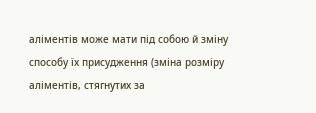аліментів може мати під собою й зміну способу їх присудження (зміна розміру аліментів, стягнутих за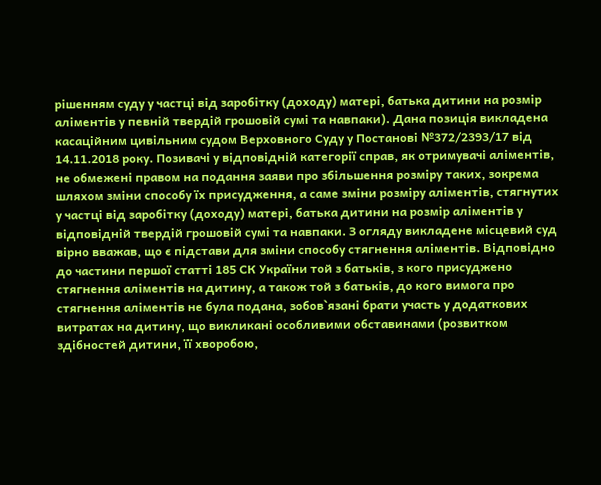рішенням суду у частці від заробітку (доходу) матері, батька дитини на розмір аліментів у певній твердій грошовій сумі та навпаки). Дана позиція викладена касаційним цивільним судом Верховного Суду у Постанові №372/2393/17 від 14.11.2018 року. Позивачі у відповідній категорії справ, як отримувачі аліментів, не обмежені правом на подання заяви про збільшення розміру таких, зокрема шляхом зміни способу їх присудження, а саме зміни розміру аліментів, стягнутих у частці від заробітку (доходу) матері, батька дитини на розмір аліментів у відповідній твердій грошовій сумі та навпаки. З огляду викладене місцевий суд вірно вважав, що є підстави для зміни способу стягнення аліментів. Відповідно до частини першої статті 185 СК України той з батьків, з кого присуджено стягнення аліментів на дитину, а також той з батьків, до кого вимога про стягнення аліментів не була подана, зобов`язані брати участь у додаткових витратах на дитину, що викликані особливими обставинами (розвитком здібностей дитини, її хворобою,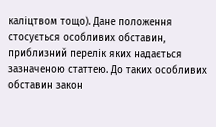каліцтвом тощо). Дане положення стосується особливих обставин, приблизний перелік яких надається зазначеною статтею. До таких особливих обставин закон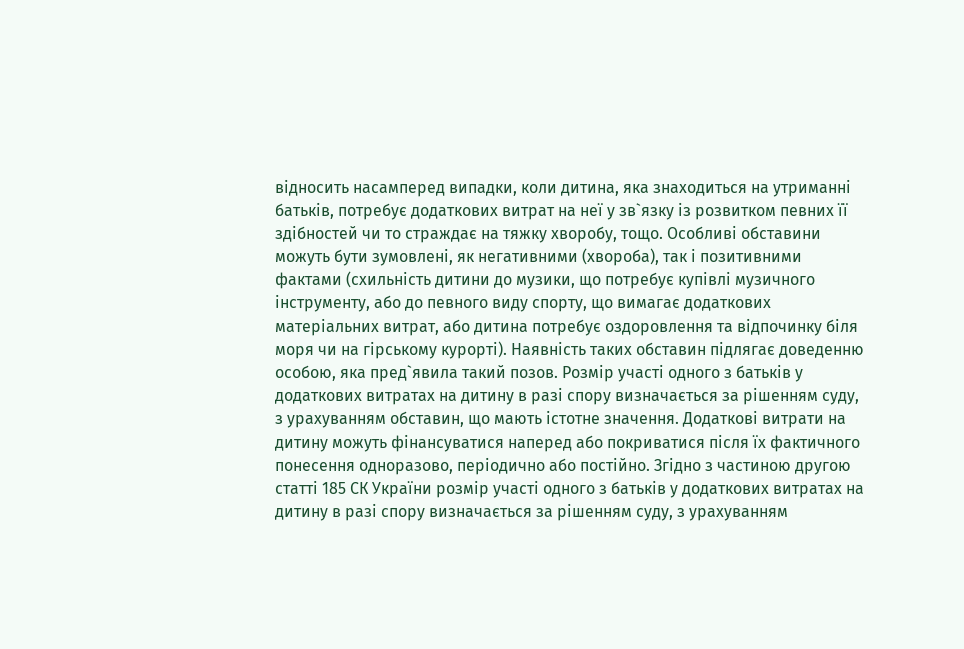відносить насамперед випадки, коли дитина, яка знаходиться на утриманні батьків, потребує додаткових витрат на неї у зв`язку із розвитком певних її здібностей чи то страждає на тяжку хворобу, тощо. Особливі обставини можуть бути зумовлені, як негативними (хвороба), так і позитивними фактами (схильність дитини до музики, що потребує купівлі музичного інструменту, або до певного виду спорту, що вимагає додаткових матеріальних витрат, або дитина потребує оздоровлення та відпочинку біля моря чи на гірському курорті). Наявність таких обставин підлягає доведенню особою, яка пред`явила такий позов. Розмір участі одного з батьків у додаткових витратах на дитину в разі спору визначається за рішенням суду, з урахуванням обставин, що мають істотне значення. Додаткові витрати на дитину можуть фінансуватися наперед або покриватися після їх фактичного понесення одноразово, періодично або постійно. Згідно з частиною другою статті 185 СК України розмір участі одного з батьків у додаткових витратах на дитину в разі спору визначається за рішенням суду, з урахуванням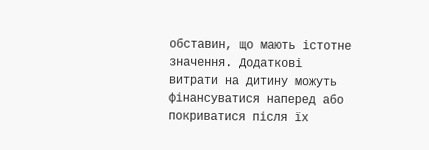обставин, що мають істотне значення. Додаткові витрати на дитину можуть фінансуватися наперед або покриватися після їх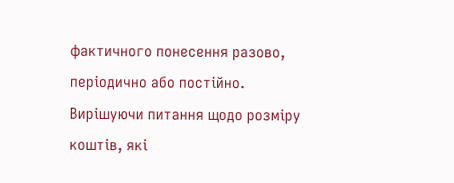фактичного понесення разово, періодично або постійно. Вирішуючи питання щодо розміру коштів, які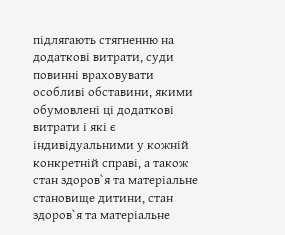підлягають стягненню на додаткові витрати, суди повинні враховувати особливі обставини, якими обумовлені ці додаткові витрати і які є індивідуальними у кожній конкретній справі, а також стан здоров`я та матеріальне становище дитини, стан здоров`я та матеріальне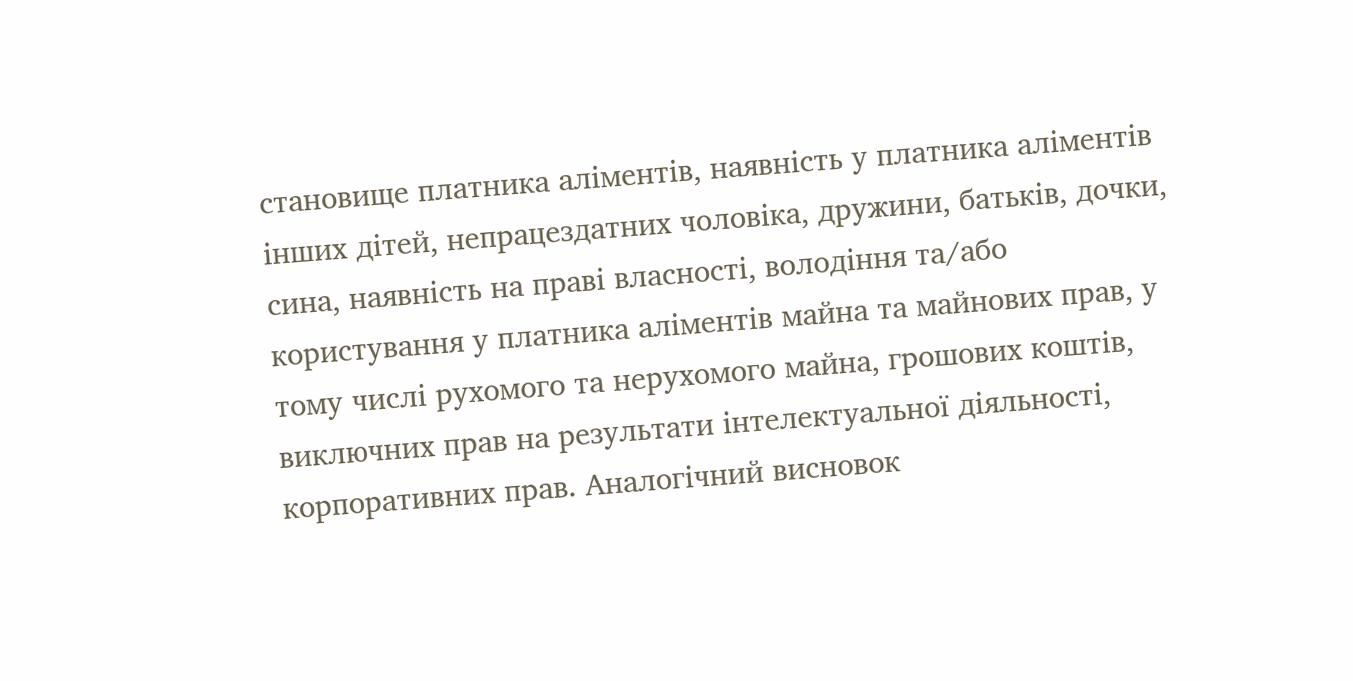становище платника аліментів, наявність у платника аліментів інших дітей, непрацездатних чоловіка, дружини, батьків, дочки, сина, наявність на праві власності, володіння та/або користування у платника аліментів майна та майнових прав, у тому числі рухомого та нерухомого майна, грошових коштів, виключних прав на результати інтелектуальної діяльності, корпоративних прав. Аналогічний висновок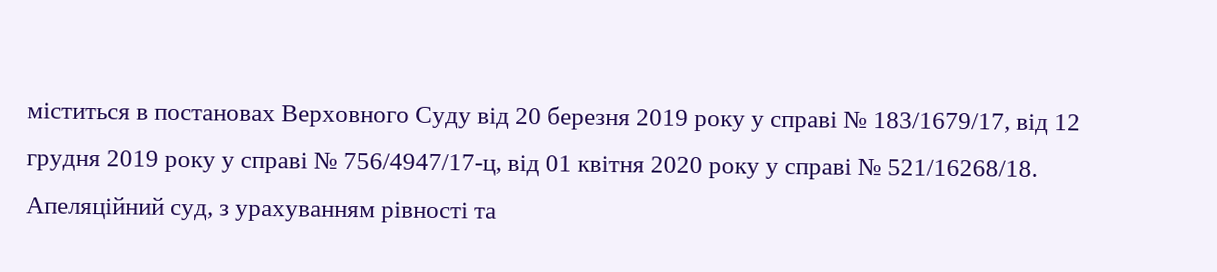міститься в постановах Верховного Суду від 20 березня 2019 року у справі № 183/1679/17, від 12 грудня 2019 року у справі № 756/4947/17-ц, від 01 квітня 2020 року у справі № 521/16268/18. Апеляційний суд, з урахуванням рівності та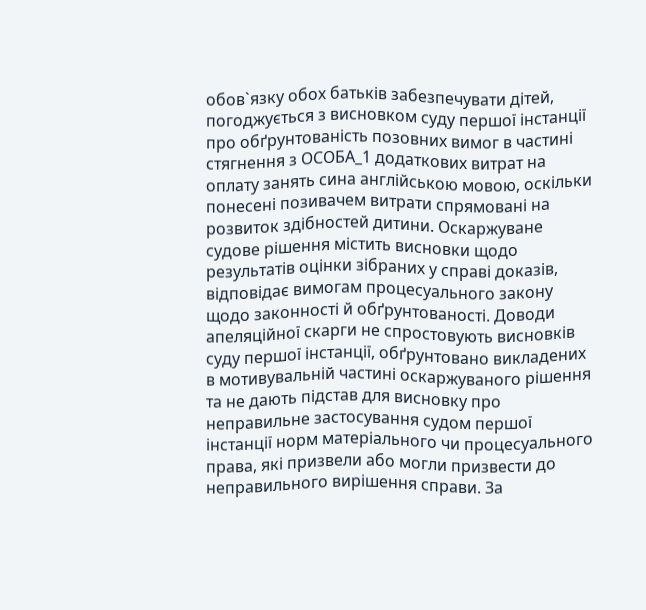обов`язку обох батьків забезпечувати дітей, погоджується з висновком суду першої інстанції про обґрунтованість позовних вимог в частині стягнення з ОСОБА_1 додаткових витрат на оплату занять сина англійською мовою, оскільки понесені позивачем витрати спрямовані на розвиток здібностей дитини. Оскаржуване судове рішення містить висновки щодо результатів оцінки зібраних у справі доказів, відповідає вимогам процесуального закону щодо законності й обґрунтованості. Доводи апеляційної скарги не спростовують висновків суду першої інстанції, обґрунтовано викладених в мотивувальній частині оскаржуваного рішення та не дають підстав для висновку про неправильне застосування судом першої інстанції норм матеріального чи процесуального права, які призвели або могли призвести до неправильного вирішення справи. За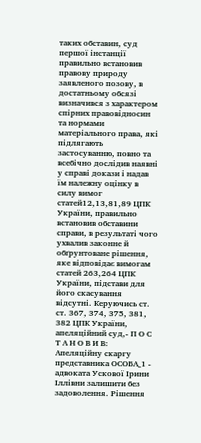таких обставин, суд першої інстанції правильно встановив правову природу заявленого позову, в достатньому обсязі визначився з характером спірних правовідносин та нормами матеріального права, які підлягають застосуванню, повно та всебічно дослідив наявні у справі докази і надав їм належну оцінку в силу вимог статей12,13,81,89 ЦПК України, правильно встановив обставини справи, в результаті чого ухвалив законне й обґрунтоване рішення, яке відповідає вимогам статей 263,264 ЦПК України, підстави для його скасування відсутні. Керуючись ст. ст. 367, 374, 375, 381, 382 ЦПК України, апеляційний суд,- П О С Т А Н О В И В: Апеляційну скаргу представника ОСОБА_1 - адвоката Ускової Ірини Іллівни залишити без задоволення. Рішення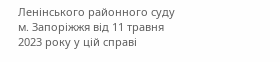Ленінського районного суду м. Запоріжжя від 11 травня 2023 року у цій справі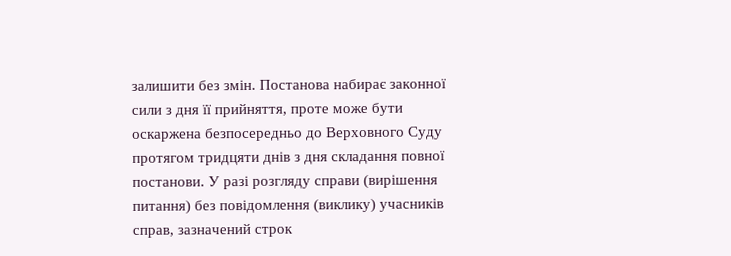залишити без змін. Постанова набирає законної сили з дня її прийняття, проте може бути оскаржена безпосередньо до Верховного Суду протягом тридцяти днів з дня складання повної постанови. У разі розгляду справи (вирішення питання) без повідомлення (виклику) учасників справ, зазначений строк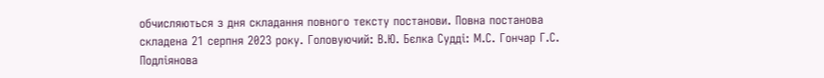обчисляються з дня складання повного тексту постанови. Повна постанова складена 21 серпня 2023 року. Головуючий: В.Ю. Бєлка Судді: М.С. Гончар Г.С. Подліянова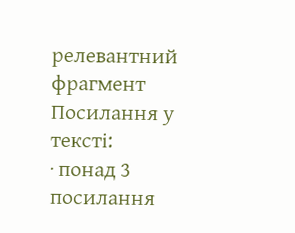релевантний фрагмент
Посилання у тексті:
· понад 3 посилання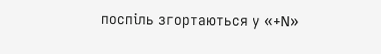поспіль згортаються у «+N»